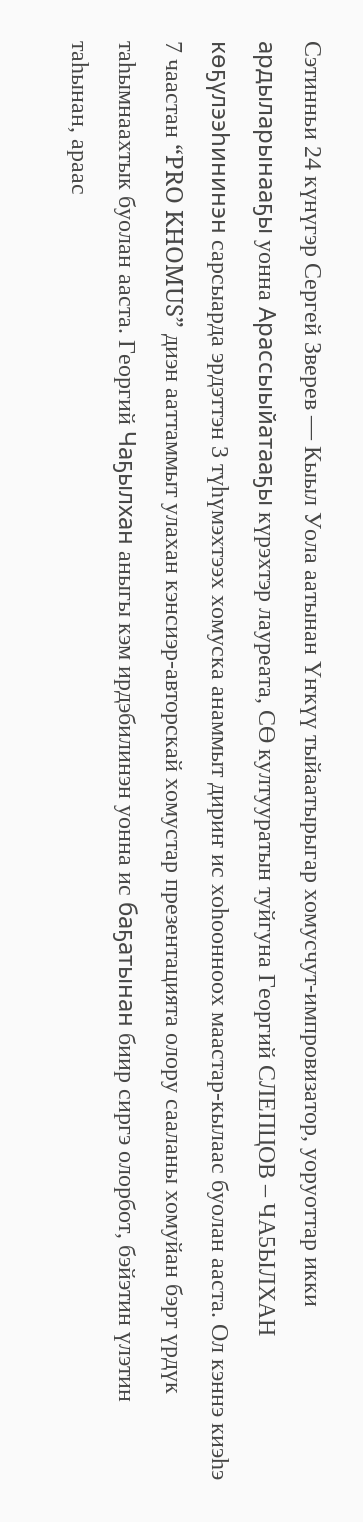Сэтинньи 24 күнүгэр Сергей Зверев — Кыыл Уола аатынан Үҥкүү тыйаатырыгар хомусчут-импровизатор, yоруоттар икки ардыларынааҕы уонна Арассыыйатааҕы күрэхтэр лауреата, СӨ култууратын туйгуна Георгий СЛЕПЦОВ – ЧА5ЫЛХАН көҕүлээһининэн сарсыарда эрдэттэн 3 түһүмэхтээх хомуска анаммыт дириҥ ис хоһоонноох маастар-кылаас буолан ааста. Ол кэннэ киэһэ 7 чаастан “PRO KHOMUS” диэн ааттаммыт улахан кэнсиэр-авторскай хомустар презентацията олору сааланы хомуйан бэрт үрдүк таһымнаахтык буолан ааста. Георгий Чаҕылхан аныгы кэм ирдэбилинэн уонна ис баҕатынан биир сиргэ олорбот, бэйэтин үлэтин таһынан, араас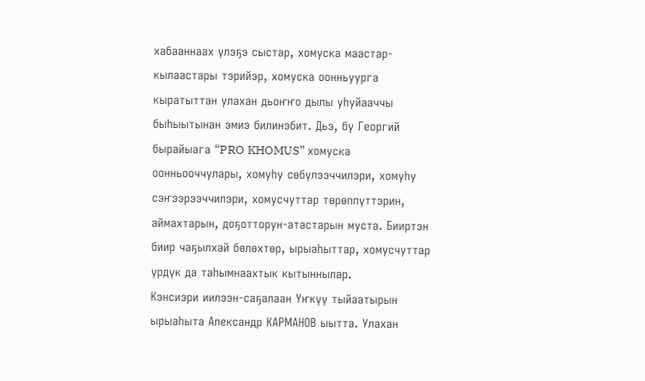хабааннаах үлэҕэ сыстар, хомуска маастар-кылаастары тэрийэр, хомуска оонньуурга кыратыттан улахан дьоҥҥо дылы уһуйааччы быһыытынан эмиэ билинэбит. Дьэ, бу Георгий бырайыага “PRO KHOMUS” хомуска оонньооччулары, хомуһу сөбүлээччилэри, хомуһу сэҥээрээччилэри, хомусчуттар төрөппүттэрин, аймахтарын, доҕотторун-атастарын муста. Бииртэн биир чаҕылхай бөлөхтөр, ырыаһыттар, хомусчуттар үрдүк да таһымнаахтык кытыннылар.
Кэнсиэри иилээн-саҕалаан Үҥкүү тыйаатырын ырыаһыта Александр КАРМАНОВ ыытта. Улахан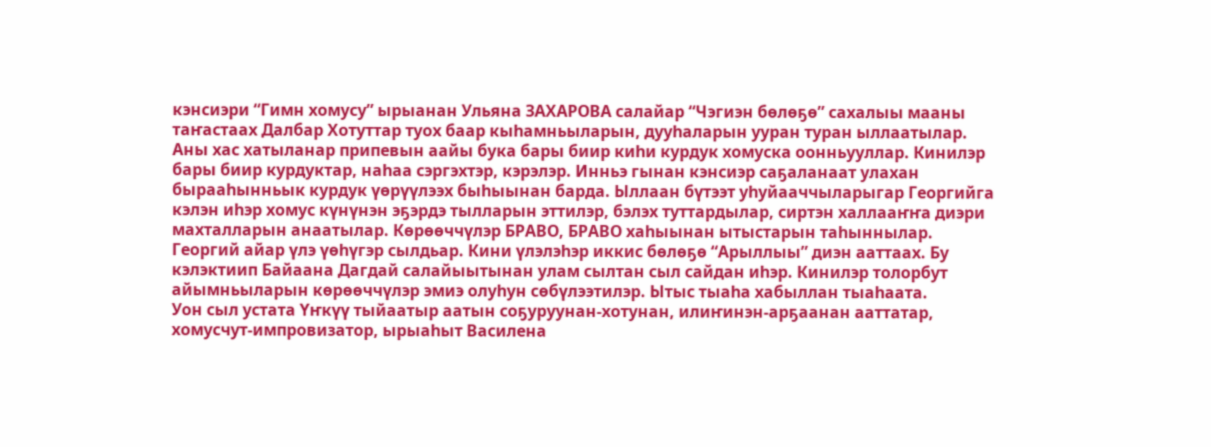кэнсиэри “Гимн хомусу” ырыанан Ульяна ЗАХАРОВА салайар “Чэгиэн бөлөҕө” сахалыы мааны таҥастаах Далбар Хотуттар туох баар кыһамньыларын, дууһаларын ууран туран ыллаатылар. Аны хас хатыланар припевын аайы бука бары биир киһи курдук хомуска оонньууллар. Кинилэр бары биир курдуктар, наһаа сэргэхтэр, кэрэлэр. Инньэ гынан кэнсиэр саҕаланаат улахан бырааһынньык курдук үөрүүлээх быһыынан барда. Ыллаан бүтээт уһуйааччыларыгар Георгийга кэлэн иһэр хомус күнүнэн эҕэрдэ тылларын эттилэр, бэлэх туттардылар, сиртэн халлааҥҥа диэри махталларын анаатылар. Көрөөччүлэр БРАВО, БРАВО хаһыынан ытыстарын таһыннылар.
Георгий айар үлэ үөһүгэр сылдьар. Кини үлэлэһэр иккис бөлөҕө “Арыллыы” диэн ааттаах. Бу кэлэктиип Байаана Дагдай салайыытынан улам сылтан сыл сайдан иһэр. Кинилэр толорбут айымньыларын көрөөччүлэр эмиэ олуһун сөбүлээтилэр. Ытыс тыаһа хабыллан тыаһаата.
Уон сыл устата Үҥкүү тыйаатыр аатын соҕуруунан-хотунан, илиҥинэн-арҕаанан ааттатар, хомусчут-импровизатор, ырыаһыт Василена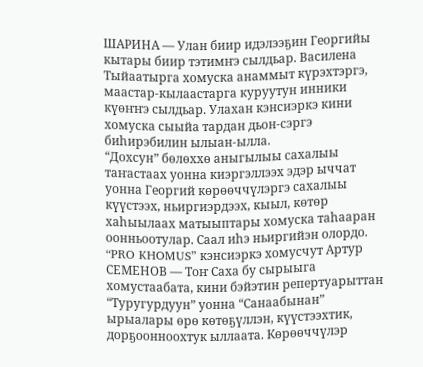ШАРИНА — Улан биир идэлээҕин Георгийы кытары биир тэтимҥэ сылдьар. Василена Тыйаатырга хомуска анаммыт күрэхтэргэ, маастар-кылаастарга куруутун инники күөҥҥэ сылдьар. Улахан кэнсиэркэ кини хомуска сыыйа тардан дьон-сэргэ биһирэбилин ылыан-ылла.
“Дохсун” бөлөххө аныгылыы сахалыы таҥастаах уонна киэргэллээх эдэр ыччат уонна Георгий көрөөччүлэргэ сахалыы күүстээх, ньиргиэрдээх, кыыл, көтөр хаһыылаах матыыптары хомуска таһааран оонньоотулар. Саал иһэ ньиргийэн олордо.
“PRO KHOMUS” кэнсиэркэ хомусчут Артур СЕМЕНОВ — Тоҥ Саха бу сырыыга хомустаабата, кини бэйэтин репертуарыттан “Туругурдуун” уонна “Санаабынан” ырыалары өрө көтөҕүллэн, күүстээхтик, дорҕоонноохтук ыллаата. Көрөөччүлэр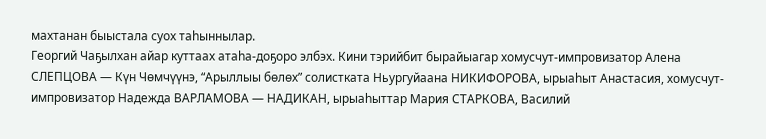махтанан быыстала суох таһыннылар.
Георгий Чаҕылхан айар куттаах атаһа-доҕоро элбэх. Кини тэрийбит бырайыагар хомусчут-импровизатор Алена СЛЕПЦОВА — Күн Чөмчүүнэ, “Арыллыы бөлөх” солистката Ньургуйаана НИКИФОРОВА, ырыаһыт Анастасия, хомусчут-импровизатор Надежда ВАРЛАМОВА — НАДИКАН, ырыаһыттар Мария СТАРКОВА, Василий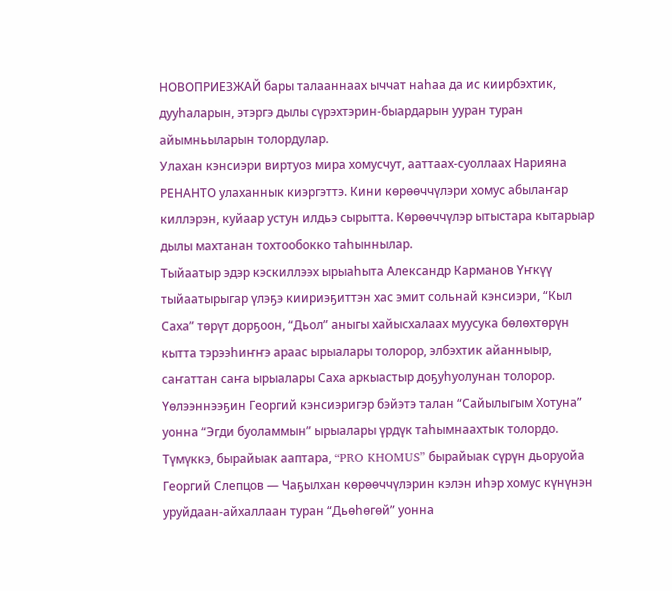НОВОПРИЕЗЖАЙ бары талааннаах ыччат наһаа да ис киирбэхтик, дууһаларын, этэргэ дылы сүрэхтэрин-быардарын ууран туран айымньыларын толордулар.
Улахан кэнсиэри виртуоз мира хомусчут, ааттаах-суоллаах Нарияна РЕНАНТО улаханнык киэргэттэ. Кини көрөөччүлэри хомус абылаҥар киллэрэн, куйаар устун илдьэ сырытта. Көрөөччүлэр ытыстара кытарыар дылы махтанан тохтообокко таһыннылар.
Тыйаатыр эдэр кэскиллээх ырыаһыта Александр Карманов Үҥкүү тыйаатырыгар үлэҕэ киириэҕиттэн хас эмит сольнай кэнсиэри, “Кыл Саха” төрүт дорҕоон, “Дьол” аныгы хайысхалаах муусука бөлөхтөрүн кытта тэрээһиҥҥэ араас ырыалары толорор, элбэхтик айанныыр, саҥаттан саҥа ырыалары Саха аркыастыр доҕуһуолунан толорор. Үөлээннээҕин Георгий кэнсиэригэр бэйэтэ талан “Сайылыгым Хотуна” уонна “Эгди буоламмын” ырыалары үрдүк таһымнаахтык толордо.
Түмүккэ, бырайыак ааптара, “PRO KHOMUS” бырайыак сүрүн дьоруойа Георгий Слепцов — Чаҕылхан көрөөччүлэрин кэлэн иһэр хомус күнүнэн уруйдаан-айхаллаан туран “Дьөһөгөй” уонна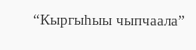“Кыргыһыы чыпчаала”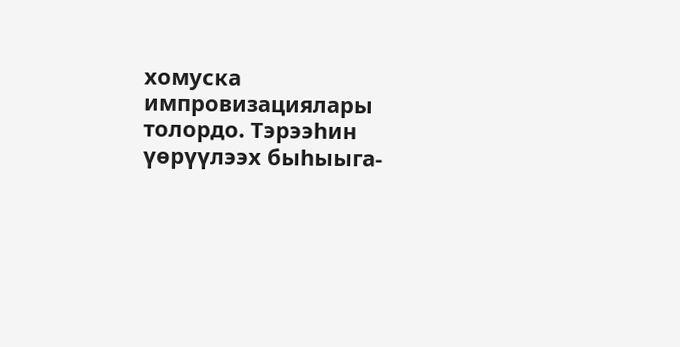хомуска импровизациялары толордо. Тэрээһин үөрүүлээх быһыыга-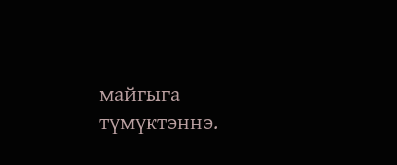майгыга түмүктэннэ.